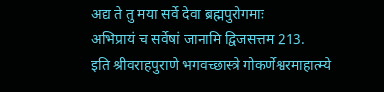अद्य ते तु मया सर्वे देवा ब्रह्मपुरोगमाः
अभिप्रायं च सर्वेषां जानामि द्विजसत्तम 213.
इति श्रीवराहपुराणे भगवच्छास्त्रे गोकर्णेश्वरमाहात्म्ये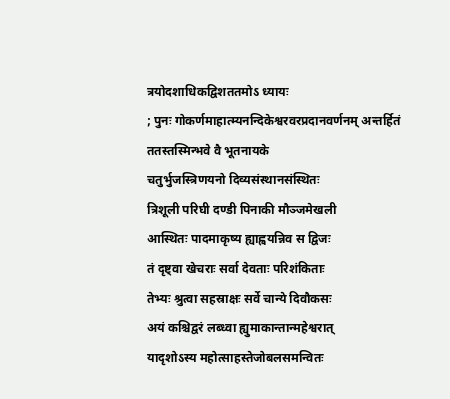त्रयोदशाधिकद्विशततमोऽ ध्यायः
; पुनः गोकर्णमाहात्म्यनन्दिकेश्वरवरप्रदानवर्णनम् अन्तर्हितं ततस्तस्मिन्भवे वै भूतनायके
चतुर्भुजस्त्रिणयनो दिव्यसंस्थानसंस्थितः
त्रिशूली परिघी दण्डी पिनाकी मौञ्जमेखली
आस्थितः पादमाकृष्य ह्याह्वयन्निव स द्विजः
तं दृष्ट्वा खेचराः सर्वा देवताः परिशंकिताः
तेभ्यः श्रुत्वा सहस्राक्षः सर्वे चान्ये दिवौकसः
अयं कश्चिद्वरं लब्ध्वा ह्युमाकान्तान्महेश्वरात्
यादृशोऽस्य महोत्साहस्तेजोबलसमन्वितः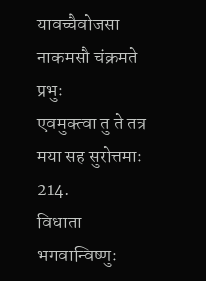यावच्चैवोजसा नाकमसौ चंक्रमते प्रभुः
एवमुक्त्वा तु ते तत्र मया सह सुरोत्तमाः 214.
विधाता भगवान्विष्णुः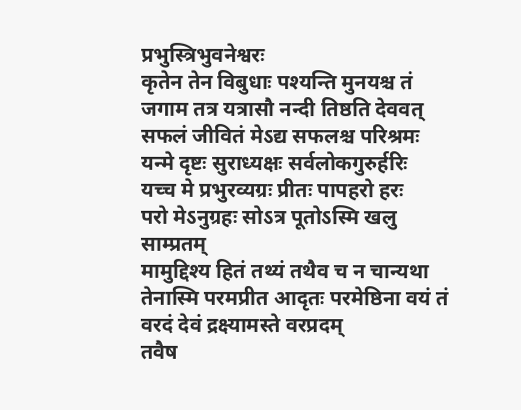प्रभुस्त्रिभुवनेश्वरः
कृतेन तेन विबुधाः पश्यन्ति मुनयश्च तं
जगाम तत्र यत्रासौ नन्दी तिष्ठति देववत् सफलं जीवितं मेऽद्य सफलश्च परिश्रमः
यन्मे दृष्टः सुराध्यक्षः सर्वलोकगुरुर्हरिः
यच्च मे प्रभुरव्यग्रः प्रीतः पापहरो हरः
परो मेऽनुग्रहः सोऽत्र पूतोऽस्मि खलु साम्प्रतम्
मामुद्दिश्य हितं तथ्यं तथैव च न चान्यथा
तेनास्मि परमप्रीत आदृतः परमेष्ठिना वयं तं वरदं देवं द्रक्ष्यामस्ते वरप्रदम्
तवैष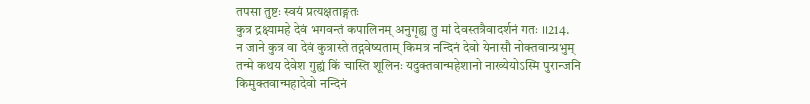तपसा तुष्टः स्वयं प्रत्यक्षताङ्गतः
कुत्र द्रक्ष्यामहे देवं भगवन्तं कपालिनम् अनुगृह्य तु मां देवस्तत्रैवादर्शनं गतः ।।214.
न जाने कुत्र वा देवं कुत्रास्ते तद्गवेष्यताम् किमत्र नन्दिनं देवो येनासौ नोक्तवान्प्रभुम्
तन्मे कथय देवेश गुह्यं किं चास्ति शूलिनः यदुक्तवान्महेशानो नाख्येयोऽस्मि पुरान्जनि
किमुक्तवान्महादेवो नन्दिनं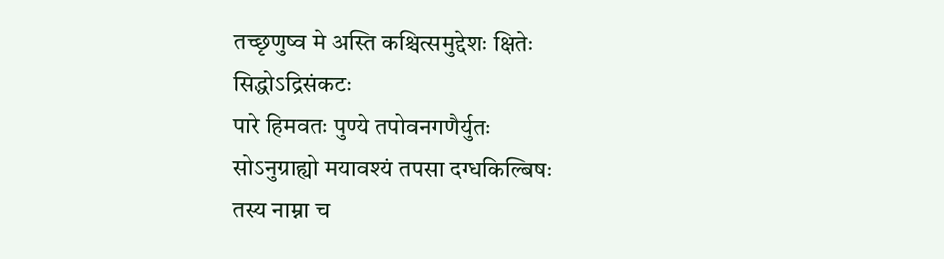तच्छृणुष्व मे अस्ति कश्चित्समुद्देशः क्षितेः सिद्धोऽद्रिसंकटः
पारे हिमवतः पुण्ये तपोवनगणैर्युतः
सोऽनुग्राह्यो मयावश्यं तपसा दग्धकिल्बिषः
तस्य नाम्ना च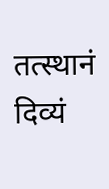तत्स्थानं दिव्यं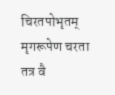चिरतपोभृतम्
मृगरूपेण चरता तत्र वै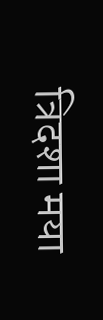त्रिदशा मया